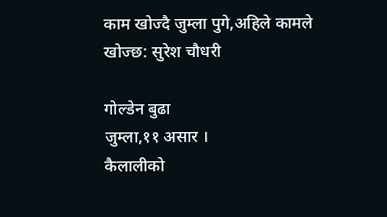काम खोज्दै जुम्ला पुगे,अहिले कामले खोज्छ: सुरेश चौधरी

गोल्डेन बुढा
जुम्ला,११ असार ।
कैलालीको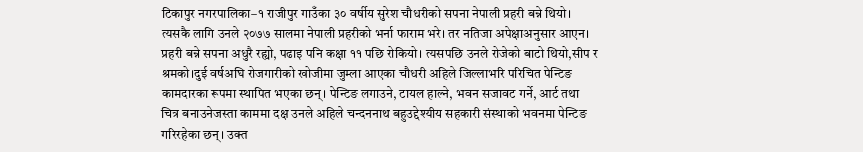टिकापुर नगरपालिका–१ राजीपुर गाउँका ३० वर्षीय सुरेश चौधरीको सपना नेपाली प्रहरी बन्ने थियो। त्यसकै लागि उनले २०७७ सालमा नेपाली प्रहरीको भर्ना फाराम भरे। तर नतिजा अपेक्षाअनुसार आएन। प्रहरी बन्ने सपना अधुरै रह्यो, पढाइ पनि कक्षा ११ पछि रोकियो। त्यसपछि उनले रोजेको बाटो थियो,सीप र श्रमको।दुई वर्षअघि रोजगारीको खोजीमा जुम्ला आएका चौधरी अहिले जिल्लाभरि परिचित पेन्टिङ कामदारका रूपमा स्थापित भएका छन्। पेन्टिङ लगाउने, टायल हाल्ने, भवन सजावट गर्ने, आर्ट तथा चित्र बनाउनेजस्ता काममा दक्ष उनले अहिले चन्दननाथ बहुउद्देश्यीय सहकारी संस्थाको भवनमा पेन्टिङ गरिरहेका छन्। उक्त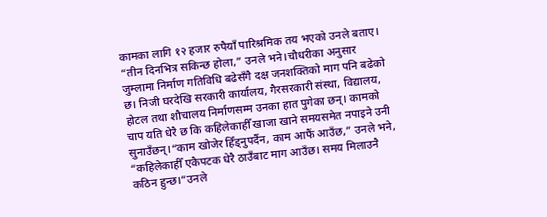कामका लागि १२ हजार रुपैयाँ पारिश्रमिक तय भएको उनले बताए। “तीन दिनभित्र सकिन्छ होला,” उनले भने।चौधरीका अनुसार जुम्लामा निर्माण गतिविधि बढेसँगै दक्ष जनशक्तिको माग पनि बढेको छ। निजी घरदेखि सरकारी कार्यालय, गैरसरकारी संस्था, विद्यालय, होटल तथा शौचालय निर्माणसम्म उनका हात पुगेका छन्। कामको चाप यति धेरै छ कि कहिलेकाहीँ खाजा खाने समयसमेत नपाइने उनी सुनाउँछन्।“काम खोजेर हिँड्नुपर्दैन, काम आफैं आउँछ,” उनले भने, “कहिलेकाहीँ एकैपटक धेरै ठाउँबाट माग आउँछ। समय मिलाउनै कठिन हुन्छ।”उनले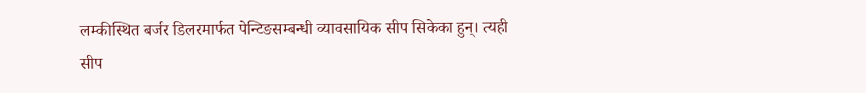लम्कीस्थित बर्जर डिलरमार्फत पेन्टिङसम्बन्धी व्यावसायिक सीप सिकेका हुन्। त्यही सीप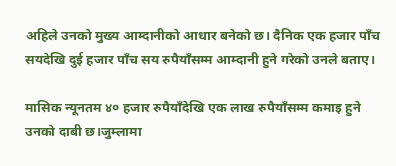अहिले उनको मुख्य आम्दानीको आधार बनेको छ। दैनिक एक हजार पाँच सयदेखि दुई हजार पाँच सय रुपैयाँसम्म आम्दानी हुने गरेको उनले बताए।

मासिक न्यूनतम ४० हजार रुपैयाँदेखि एक लाख रुपैयाँसम्म कमाइ हुने उनको दाबी छ।जुम्लामा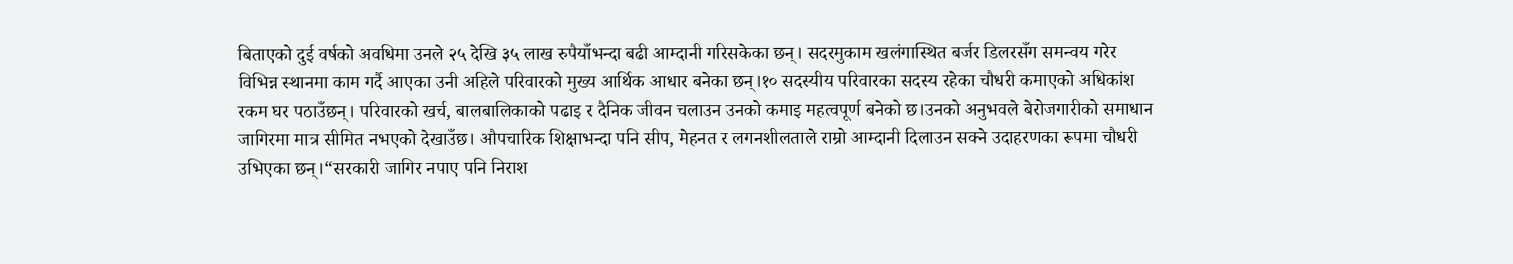बिताएको दुई वर्षको अवधिमा उनले २५ देखि ३५ लाख रुपैयाँभन्दा बढी आम्दानी गरिसकेका छन्। सदरमुकाम खलंगास्थित बर्जर डिलरसँग समन्वय गरेर विभिन्न स्थानमा काम गर्दै आएका उनी अहिले परिवारको मुख्य आर्थिक आधार बनेका छन्।१० सदस्यीय परिवारका सदस्य रहेका चौधरी कमाएको अधिकांश रकम घर पठाउँछन्। परिवारको खर्च, बालबालिकाको पढाइ र दैनिक जीवन चलाउन उनको कमाइ महत्वपूर्ण बनेको छ।उनको अनुभवले बेरोजगारीको समाधान जागिरमा मात्र सीमित नभएको देखाउँछ। औपचारिक शिक्षाभन्दा पनि सीप, मेहनत र लगनशीलताले राम्रो आम्दानी दिलाउन सक्ने उदाहरणका रूपमा चौधरी उभिएका छन्।“सरकारी जागिर नपाए पनि निराश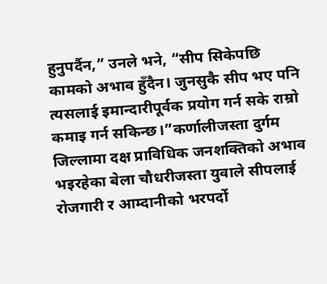हुनुपर्दैन,” उनले भने, “सीप सिकेपछि कामको अभाव हुँदैन। जुनसुकै सीप भए पनि त्यसलाई इमान्दारीपूर्वक प्रयोग गर्न सके राम्रो कमाइ गर्न सकिन्छ।”कर्णालीजस्ता दुर्गम जिल्लामा दक्ष प्राविधिक जनशक्तिको अभाव भइरहेका बेला चौधरीजस्ता युवाले सीपलाई रोजगारी र आम्दानीको भरपर्दो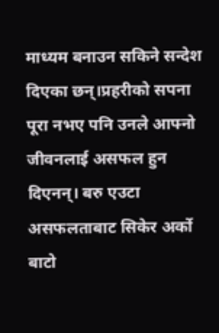माध्यम बनाउन सकिने सन्देश दिएका छन्।प्रहरीको सपना पूरा नभए पनि उनले आफ्नो जीवनलाई असफल हुन दिएनन्। बरु एउटा असफलताबाट सिकेर अर्को बाटो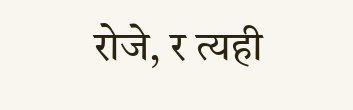रोजे, र त्यही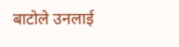बाटोले उनलाई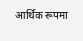आर्थिक रूपमा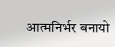आत्मनिर्भर बनायो